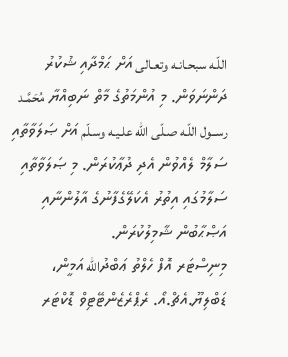اللّـه سبحـانـه وتعـالى އަށް ޙަމްދާއި ޝުކުރު ދަންނަވަން. މި އުންމަތުގެ މާތް ނަބިއްޔާ مُحَمَّـد رســول اللّـه صـلّى الله علـيـه وسـلّم އަށް ޞަލަވާތާއި ސަލާމް ލެއްވުން އެދި ދުޢާކުރަން. މި ޞަލަވާތާއި ސަލާމުގައި އިތުރު އެކަލޭގެފާނުގެ އާލުންނާއި އަޞްޙާބުން ޝާމިލުކުރަން.
މިނިސްޓަރ އޮފް ހެލްތު ޢަބްދުالله އަމީން، ޑަބްލިޔޫ.އެޗް.އޯ. ރެޕްރެޒެންޓޭޓިވް ޑޮކްޓަރ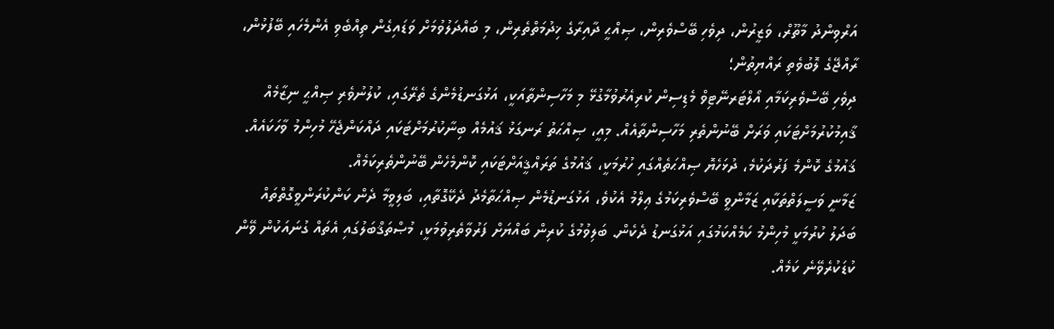އަރްވިންދު މާތޫރް، ވަޒީރުން، ދިވެހި ބޭސްވެރިން، ޞިއްޙީ ދާއިރާގެ ޚިދުމަތްތެރިން، މި ބައްދަލުވުމަށް ވަޑައިގެން ތިއްބެވި އެންމެހައި ބޭފުޅުން، ރާއްޖޭގެ ލޮބުވެތި ރައްޔިތުން؛
ދިވެހި ބޭސްވެރިކަމާއި އޯލްޓަރނޭޓިވް މެޑިސިން ކުރިއެރުވުމާގުޅޭ މި މަހާސިންތާއަކީ، އަޅުގަނޑުމެންގެ ތެރޭގައި، ކުލުނުވެރި ޞިއްޙީ ނިޒާމެއް ޤާއިމުކުރުމަށްޓަކައި ވަރަށް ބޭނުންތެރި މަހާސިންތާއެއް. މިއީ، ޞިއްޙަތު ރަނގަޅު ޤައުމެއް ބިނާކުރުމަށްޓަކައި ދައްކަންޖެހޭ މުހިންމު ވާހަކައެއް. ޤައުމުގެ ކޮންމެ ފަރުދަކުމެ، ދުޅަހެޔޮ ޞިއްޙަތެއްގައި ހުރުމަކީ، ޤައުމުގެ ތަރައްޤީއަށްޓަކައި ކޮންމެހެން ބޭނުންތެރިކަމެއް.
ޒަމާނީ ވަސީލަތްތަކާއި ޒަމާންވީ ބޭސްވެރިކަމުގެ ޢިލްމު އެކުވެ، އަޅުގަނޑުމެން ޞިއްޙަތާމެދު ދެކޭގޮތާއި، ބަލިވީމާ ދެން ކަންކުރަންވީގޮތްތައް ބަދަލު ކުރުމަކީ މުހިންމު ކަމެއްކަމުގައި އަޅުގަނޑު ދެކެން. ބަލިވުމުގެ ކުރިން ބައްޔަށް ފަރުވާތެރިވުމަކީ، މުޞްތަޤްބަލުގައި އެތައް ގުނައަކުން ވޭން ކުޑަކުރެވޭނެ ކަމެއް.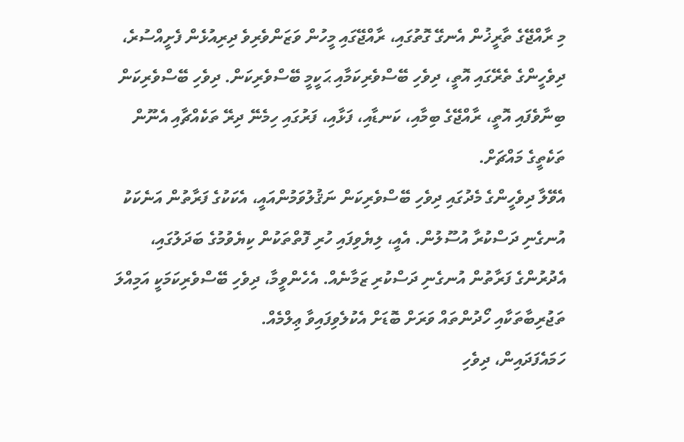މި ރާއްޖޭގެ ތާރީޚުން އެނގޭ ގޮތުގައި، ރާއްޖޭގައި މީހުން ވަޒަންވެރިވެ ދިރިއުޅެން ފެށީއްސުރެ، ދިވެހީންގެ ތެރޭގައި އޮތީ، ދިވެހި ބޭސްވެރިކަމާއި ޙަކީމީ ބޭސްވެރިކަން. ދިވެހި ބޭސްވެރިކަން ބިނާވެފައި އޮތީ، ރާއްޖޭގެ ބިމާއި، ކަނޑާއި، ފަޅާއި، ފަރުގައި ހިމެނޭ ދިރޭ ތަކެއްޗާއި އެނޫން ތަކެތީގެ މައްޗަށް.
އެވޭލާ ދިވެހީންގެ މެދުގައި ދިވެހި ބޭސްވެރިކަން ނަޤުލުވަމުންއައީ، އެކަކުގެ ފަރާތުން އަނެކަކު އުނގެނި ދަސްކުރާ އުސޫލުން. އެއީ، ލިޔެވިފައި ހުރި ފޮތްތަކުން ކިޔެވުމުގެ ބަދަލުގައި، އެދުރުންގެ ފަރާތުން އުނގެނި ދަސްކުރި ޒަމާނެއް. އެހެންވީމާ، ދިވެހި ބޭސްވެރިކަމަކީ އަމިއްލަ ތަޖުރިބާތަކާއި ހޯދުންތައް ވަރަށް ބޮޑަށް އެކުލެވިފައިވާ ޢިލްމެއް.
ހަމައެފަދައިން، ދިވެހި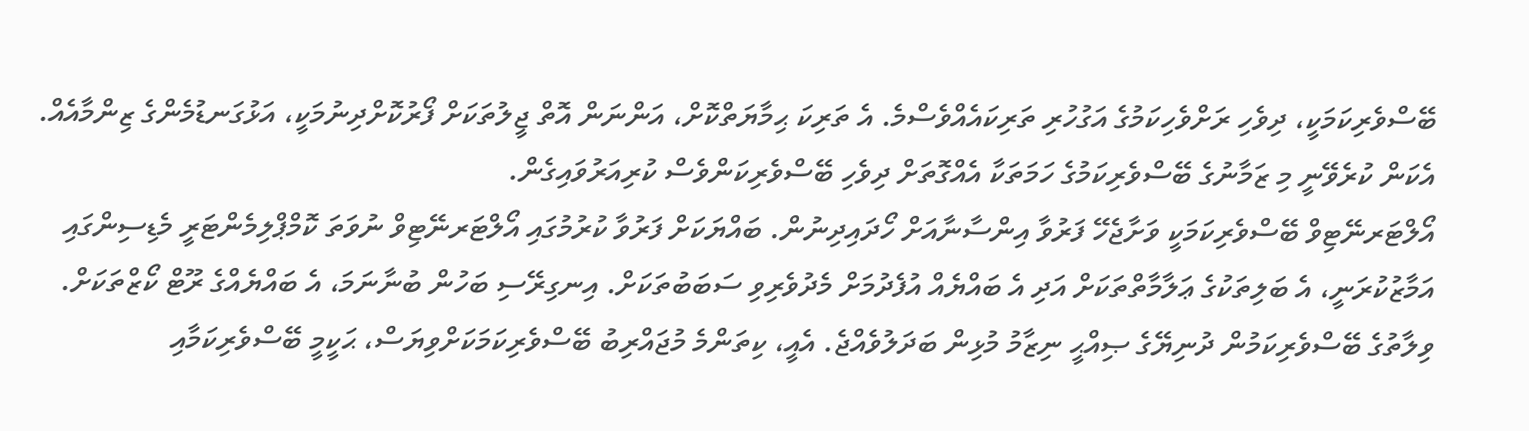ބޭސްވެރިކަމަކީ، ދިވެހި ރަށްވެހިކަމުގެ އަގުހުރި ތަރިކައެއްވެސްމެ. އެ ތަރިކަ ޙިމާޔަތްކޮށް، އަންނަން އޮތް ޖީލުތަކަށް ފޯރުކޮށްދިނުމަކީ، އަޅުގަނޑުމެންގެ ޒިންމާއެއް. އެކަން ކުރެވޭނީ މި ޒަމާނުގެ ބޭސްވެރިކަމުގެ ހަމަތަކާ އެއްގޮތަށް ދިވެހި ބޭސްވެރިކަންވެސް ކުރިއަރުވައިގެން.
އޯލްޓަރނޭޓިވް ބޭސްވެރިކަމަކީ ވަށާޖެހޭ ފަރުވާ އިންސާނާއަށް ހޯދައިދިނުން. ބައްޔަކަށް ފަރުވާ ކުރުމުގައި އޯލްޓަރނޭޓިވް ނުވަތަ ކޮމްޕްލިމެންޓަރީ މެޑިސިންގައި އަމާޒުކުރަނީ، އެ ބަލިތަކުގެ ޢަލާމާތްތަކަށް އަދި އެ ބައްޔެއް އުފެދުމަށް މެދުވެރިވި ސަބަބުތަކަށް. އިނގިރޭސި ބަހުން ބުނާނަމަ، އެ ބައްޔެއްގެ ރޫޓް ކޯޒްތަކަށް. ވިލާތުގެ ބޭސްވެރިކަމުން ދުނިޔޭގެ ޞިއްޙީ ނިޒާމު މުޅިން ބަދަލުވެއްޖެ. އެއީ، ކިތަންމެ މުޖައްރިބު ބޭސްވެރިކަމަކަށްވިޔަސް، ޙަކީމީ ބޭސްވެރިކަމާއި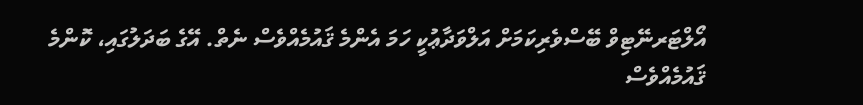އޯލްޓަރނޭޓިވް ބޭސްވެރިކަމަށް އަލްވަދާޢުކީ ހަމަ އެންމެ ޤައުމެއްވެސް ނެތް. އޭގެ ބަދަލުގައި، ކޮންމެ ޤައުމެއްވެސް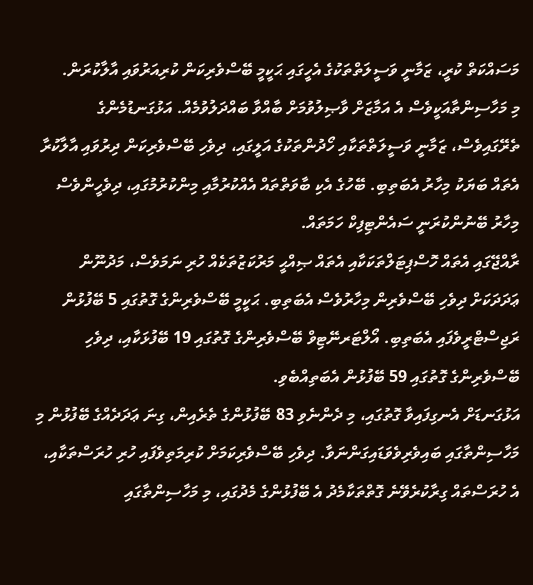މަސައްކަތް ކުރީ، ޒަމާނީ ވަސީލަތްތަކުގެ އެހީގައި ޙަކީމީ ބޭސްވެރިކަން ކުރިއަރުވައި އާލާކުރަން.
މި މަހާސިންތާއަކީވެސް އެ އަމާޒަށް ވާޞިލުވުމަށް ބާއްވާ ބައްދަލުވުމެއް. އަޅުގަނޑުމެންގެ ތެރޭގައިވެސް، ޒަމާނީ ވަސީލަތްތަކާއި ހޯދުންތަކުގެ އަލީގައި، ދިވެހި ބޭސްވެރިކަން ދިރުވައި އާލާކުރާ އެތައް ބަޔަކު މިހާރު އެބަތިބި. ބޭހުގެ އެކި ބާވަތްތައް އެއްކުރުމާއި މިންކުރުމުގައި، ދިވެހީންވެސް މިހާރު ބޭނުންކުރަނީ ސައެންޓިފިކް ހަމަތައް.
ރާއްޖޭގައި އެތައް ހޮސްޕިޓަލްތަކަކާއި އެތައް ޞިއްޙީ މަރުކަޒުތަކެއް ހުރި ނަމަވެސް، މަދުނޫން ޢަދަދަކަށް ދިވެހި ބޭސްވެރިން މިހާރުވެސް އެބަތިބި. ޙަކީމީ ބޭސްވެރިންގެ ގޮތުގައި 5 ބޭފުޅުން ރަޖިސްޓްރީވެފައި އެބަތިބި. އޯލްޓަރނޭޓިވް ބޭސްވެރިންގެ ގޮތުގައި 19 ބޭފުޅަކާއި، ދިވެހި ބޭސްވެރިންގެ ގޮތުގައި 59 ބޭފުޅުން އެބަތިއްބެވި.
އަޅުގަނޑަށް އެނގިފައިވާ ގޮތުގައި، މި ދެންނެވި 83 ބޭފުޅުންގެ ތެރެއިން، ގިނަ ޢަދަދެއްގެ ބޭފުޅުން މި މަހާސިންތާގައި ބައިވެރިވެވަޑައިގަންނަވާ. ދިވެހި ބޭސްވެރިކަމަށް ކުރިމަތިވެފައި ހުރި ހުރަސްތަކާއި، އެ ހުރަސްތައް ގިރާކުރެވޭނެ ގޮތްތަކާމެދު އެ ބޭފުޅުންގެ މެދުގައި، މި މަހާސިންތާގައި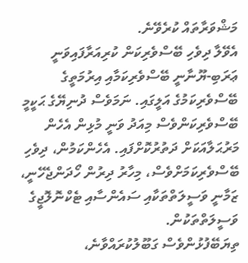މަޝްވަރާތައް ކުރެވޭނެ.
އެވޭލާ ދިވެހި ބޭސްވެރިކަން ކުރިއަރާފައިވަނީ ޢަރަބި-ޔޫނާނީ ބޭސްވެރިކަމާއި އިރުމަތީގެ ބޭސްވެރިކަމުގެ އަލީގައި. ނަމަވެސް ދުނިޔޭގެ ޙަކީމީ ބޭސްވެރިކަންވެސް މިއަދު ވަނީ މުޅިން އެހެން މަރުޙަލާއަކަށް ދަތުރުކޮށްފައި. އެހެންކަމުން، ދިވެހި ބޭސްވެރިކަމަށްވެސް، މިހާރު ދިރުން ހޯދަންޖެހޭނީ، ޒަމާނީ ވަސީލަތްތަކާއި ސައެންސާއި ޓެކްނޮލޮޖީގެ ވަސީލަތްތަކުން.
ތިޔަބޭފުޅުންވެސް ގަބޫލުކުރައްވާނެ،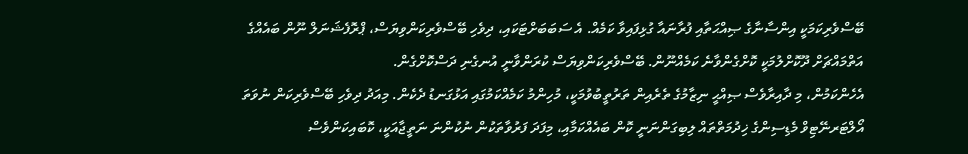ބޭސްވެރިކަމަކީ އިންސާނާގެ ޞިއްޙަތާއި ފުރާނައާ ގުޅިފައިވާ ކަމެއް. އެ ސަބަބަށްޓަކައި، ދިވެހި ބޭސްވެރިކަންވިޔަސް، ޕްރޮފެޝަނަލް ނޫން ބައެއްގެ އަތްމައްޗަށް ދޫކޮށްލުމަކީ ކޮށްގެންވާނެ ކަމެއްނޫން. ބޭސްވެރިކަންވިޔަސް ކުރަންވާނީ އުނގެނި ދަސްކޮށްގެން.
އެހެންކަމުން، މި ދާއިރާވެސް ޞިއްޙީ ނިޒާމުގެ ތެރެއިން ތަރުތީބުވުމަކީ، މުހިންމު ކަމެއްކަމުގައި އަޅުގަނޑު ދެކެން. މިއަދު ދިވެހި ބޭސްވެރިކަން ނުވަތަ އޯލްޓަރނޭޓިވް މެޑިސިންގެ ޚިދުމަތްތައް ލިބިގަންނަނީ ކޮން ބައެއްކަމާއި، މިފަދަ ފަރުވާތަކުން ނުކުންނަ ނަތީޖާއަކީ، ކޮބައިކަންވެސް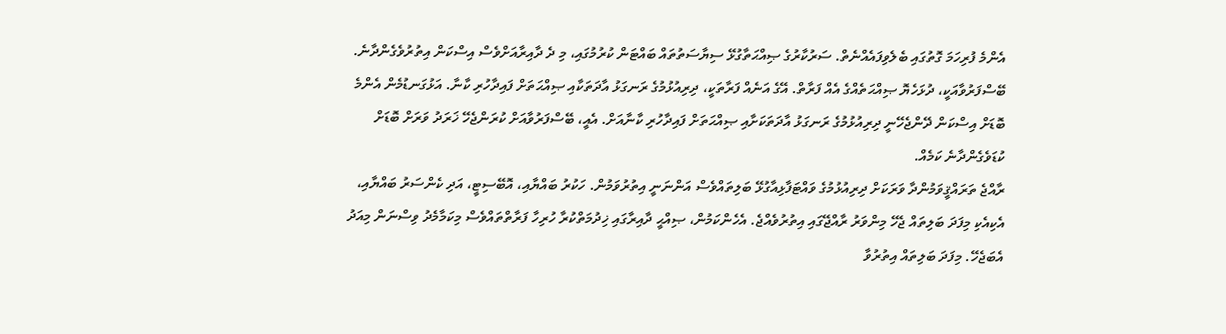އެންމެ ފުރިހަމަ ގޮތުގައި ބެލެވިފައެއްނެތް. ސަރުކާރުގެ ޞިއްޙަތާގުޅޭ ސިޔާސަތުތައް ބައްޓަން ކުރުމުގައި، މި ދެ ދާއިރާއަށްވެސް އިސްކަން އިތުރުވެގެންދާނެ.
ބޭސްފަރުވާއަކީ، ދުޅަހެޔޮ ޞިއްޙަތެއްގެ އެއް ފަރާތް. އޭގެ އަނެއް ފަރާތަކީ، ދިރިއުޅުމުގެ ރަނގަޅު އާދަތަކާއި ޞިއްޙަތަށް ފައިދާހުރި ކާނާ. އަޅުގަނޑުމެން އެންމެ ބޮޑަށް އިސްކަން ދޭންޖެހޭނީ ދިރިއުޅުމުގެ ރަނގަޅު އާދަތަކަށާއި ޞިއްޙަތަށް ފައިދާހުރި ކާނާއަށް. އެއީ، ބޭސްފަރުވާއަށް ކުރަންޖެހޭ ޚަރަދު ވަރަށް ބޮޑަށް ކުޑަވެގެންދާނެ ކަމެއް.
ރާއްޖެ ތަރައްޤީވަމުންދާ ވަރަކަށް ދިރިއުޅުމުގެ ވައްޓަފާޅިއާގުޅޭ ބަލިތައްވެސް އަންނަނީ އިތުރުވަމުން. ހަކުރު ބައްޔާއި، އޮބޭސިޓީ، އަދި ކެންސަރު ބައްޔާއި، އެކިއެކި މިފަދަ ބަލިތައް ޖެހޭ މިންވަރު ރާއްޖޭގައި އިތުރުވެއްޖެ. އެހެންކަމުން، ޞިއްޙީ ދާއިރާގައި ޚިދުމަތްކުރާ ހުރިހާ ފަރާތްތައްވެސް މިކަމާމެދު ވިސްނަން މިއަދު އެބަޖެހޭ. މިފަދަ ބަލިތައް އިތުރުވާ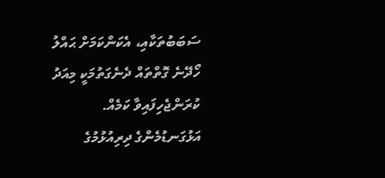ސަބަބުތަކާއި، އެކަންކަމަށް ޙައްލު ހޯދޭނެ ގޮތްތައް ދެނެގަތުމަކީ މިއަދު ކުރަންޖެހިފައިވާ ކަމެއް. އަޅުގަނޑުމެންގެ ދިރިއުޅުމުގެ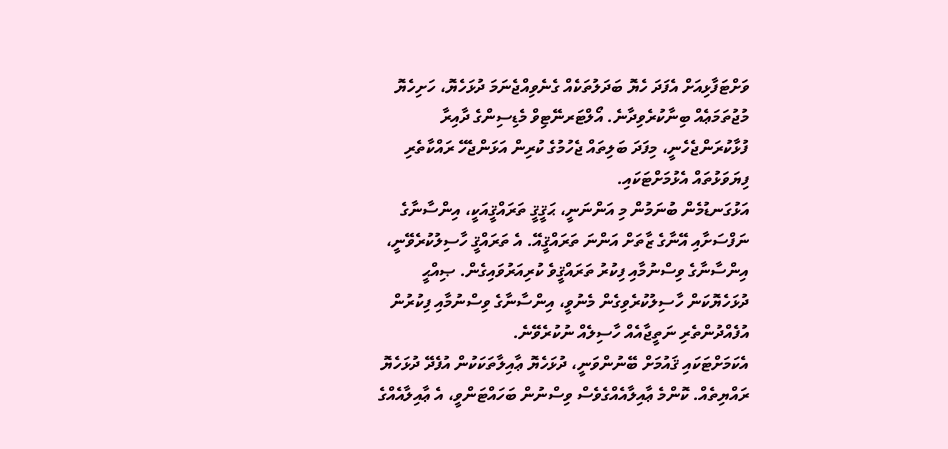ވަށްޓަފާޅިއަށް އެފަދަ ހެޔޮ ބަދަލުތަކެއް ގެނެވިއްޖެނަމަ ދުޅަހެޔޮ، ހަށިހެޔޮ މުޖުތަމަޢެއް ބިނާކުރެވިދާނެ. އޯލްޓަރނޭޓިވް މެޑިސިންގެ ދާއިރާ ފުޅާކުރަންޖެހެނީ، މިފަދަ ބަލިތައް ޖެހުމުގެ ކުރިން އަޅަންޖެހޭ ރައްކާތެރި ފިޔަވަޅުތައް އެޅުމަށްޓަކައި.
އަޅުގަނޑުމެން ބުނަމުން މި އަންނަނީ، ޙަޤީޤީ ތަރައްޤީއަކީ، އިންސާނާގެ ނަފްސަށާއި އޭނާގެ ޒާތަށް އަންނަ ތަރައްޤީއޭ. އެ ތަރައްޤީ ހާސިލުކުރެވޭނީ، އިންސާނާގެ ވިސްނުމާއި ފިކުރު ތަރައްޤީވެ ކުރިއަރުވައިގެން. ޞިއްޙީ ދުޅަހެޔޮކަން ހާސިލުކުރެވިގެން މެނުވީ، އިންސާނާގެ ވިސްނުމާއި ފިކުރުން އުފެއްދުންތެރި ނަތީޖާއެއް ހާސިލެއް ނުކުރެވޭނެ.
އެކަމަށްޓަކައި ޤައުމަށް ބޭނުންވަނީ، ދުޅަހެޔޮ ޢާއިލާތަކަކުން އުފެދޭ ދުޅަހެޔޮ ރައްޔިތެއް. ކޮންމެ ޢާއިލާއެއްގެވެސް ވިސްނުން ބަހައްޓަންވީ، އެ ޢާއިލާއެއްގެ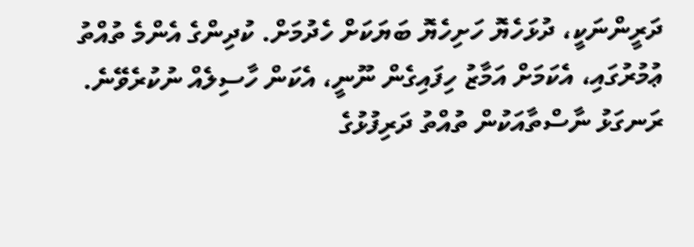ދަރީންނަކީ، ދުޅަހެޔޮ ހަށިހެޔޮ ބަޔަކަށް ހެދުމަށް. ކުދިންގެ އެންމެ ތުއްތު ޢުމުރުގައި، އެކަމަށް އަމާޒު ހިފައިގެން ނޫނީ، އެކަން ހާސިލެއް ނުކުރެވޭނެ.
ރަނގަޅު ނާސްތާއަކުން ތުއްތު ދަރިފުޅުގެ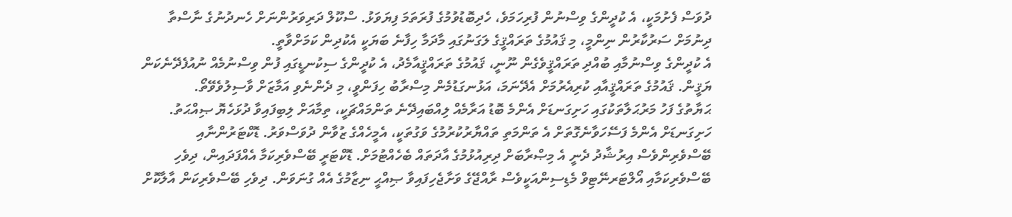ދުވަސް ފެށުމަކީ، އެ ކުދީންގެ ވިސްނުން ފުރިހަމަވެ، ހެދިބޮޑުވުމުގެ ފުރަތަމަ ފިޔަވަޅު. ސްކޫލް ދަރިވަރުންނަށް ހެނދުނުގެ ނާސްތާ ދިނުމަށް ސަރުކާރުން ނިންމީ، މި ޤައުމުގެ ތަރައްޤީގެ ލަގަނުގައި މާދަމާ ހިފާނެ ބަޔަކީ އެކުދިން ކަމަށްވާތީ.
އެ ކުދީންގެ ވިސްނުމާއި ބުއްދި ތަރައްޤީވެގެން ނޫނީ، ޤައުމުގެ ތަރައްޤީއާމެދު، އެ ކުދީންގެ ސިކުނޑީގައި ފުން ވިސްނުމެއް ނުއުފެދޭނެކަން ޔަޤީން. ޤައުމުގެ ތަރައްޤީއާއި ކުރިއެރުމަށް އެދޭނަމަ، އަޅުނގަޑުމެން މިސްރާބު ހިފަންވީ، މި ދެންނެވި އަމާޒަށް ވާސިލުވެވޭތޯ.
ޙަޔާތުގެ ފަހު މަރުޙަލާތަކުގައި ހަށިގަނޑަށް އެންމެ ބޮޑު އަރާމެއް ލިއްބައިދޭނެ ތަންމައްޗަކީ، ތިމާއަށް ލިބިފައިވާ ދުޅަހެޔޮ ޞިއްޙަތު. ހަށިގަނޑަށް އެންމެ ފަސޭހަވާނެގޮތަށް އެ ތަންމަތި ތައްޔާރުކުރުމުގެ ވަގުތަކީ، އެމީހެއްގެ ޒުވާން ދުވަސްވަރު. ޑޮކްޓަރުންނާއި ބޭސްވެރިންވެސް އިރުޝާދު ދެނީ އެ މިޞްރާބަށް ދިރިއުޅުމުގެ އާދަތައް ބެހެއްޓުމަށް. ޑޮކްޓަރީ ބޭސްވެރިކަމާ އެއްފަދައިން، ދިވެހި ބޭސްވެރިކަމާއި އޯލްޓަރނޭޓިވް މެޑިސިންއަކީވެސް ރާއްޖޭގެ ވަށާޖެހިފައިވާ ޞިއްޙީ ނިޒާމުގެ އެއް ގުނަވަން. ދިވެހި ބޭސްވެރިކަން އާލާކޮށް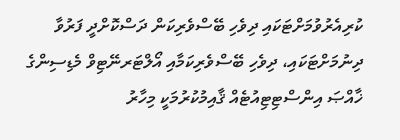ކުރިއެރުވުމަށްޓަކައި ދިވެހި ބޭސްވެރިކަން ދަސްކޮށްދީ ފަރުވާ ދިނުމަށްޓަކައި، ދިވެހި ބޭސްވެރިކަމާއި އޯލްޓަރނޭޓިވް މެޑިސިންގެ ޚާއްޞަ އިންސްޓިޓިއުޓެއް ޤާއިމުކުރުމަކީ މިހާރު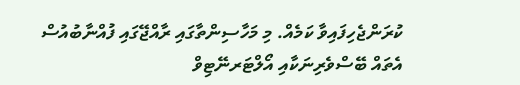ކުރަންޖެހިފައިވާ ކަމެއް. މި މަހާސިންތާގައި ރާއްޖޭގައި ފުއްނާބުއުސް އެތައް ބޭސްވެރިނަކާއި އޯލްޓަރނޭޓިވް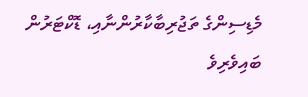މެޑިސިންގެ ތަޖުރިބާކާރުންނާއި، ޑޮކްޓަރުން ބައިވެރިވެ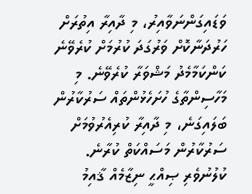ވަޑައިގަންނަވާއިރު، މި ދާއިރާ އިތުރަށް ހަރުދަނާކޮށް ވަރުގަދަ ކުރުމަށް ކުރެވޭނެ ކަންކަމާމެދު މަޝްވަރާ ކުރެވޭނެ. މި މަހާސިންތާގެ ހުށަހެޅުންތައް ސަރުކާރުން ބަލައިގަނެ، މި ދާއިރާ ކުރިއެރުވުމަށް ސަރުކާރުން މަސައްކަތް ކުރާނެ.
ކުލުނުވެރި ޞިއްޙީ ނިޒާމެއް ޤާއިމު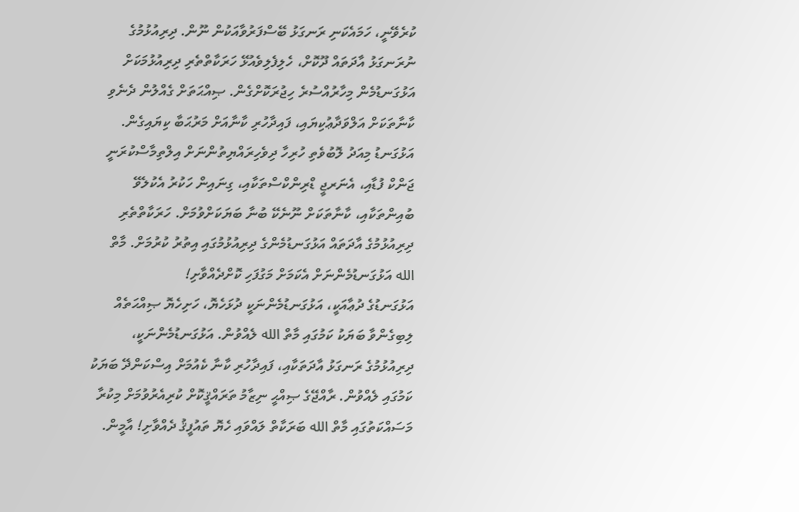ކުރެވޭނީ، ހަމައެކަނި ރަނގަޅު ބޭސްފަރުވާއަކުން ނޫން. ދިރިއުޅުމުގެ ނުރަނގަޅު އާދަތައް ދޫކޮށް، ހެލިފެލިވެއުޅޭ ހަރަކާތްތެރި ދިރިއުޅުމަކަށް އަޅުގަނޑުމެން މިހާރުއްސުރެ ހިޖުރަކޮށްގެން. ޞިއްޙަތަށް ގެއްލުން ދެނެވި ކާނާތަކަށް އަލްވަދާޢުކިޔައި، ފައިދާހުރި ކާނާއަށް މަރުޙަބާ ކިޔައިގެން.
އަޅުގަނޑު މިއަދު ލޮބުވެތި ހުރިހާ ދިވެހިރައްޔިތުންނަށް އިލްތިމާސްކުރަނީ ޖަންކް ފުޑާއި، އެނަރޖީ ޑްރިންކްސްތަކާއި، ގިނައިން ހަކުރު އެކުލެވޭ ބުއިންތަކާއި، ކާނާތަކަށް ނޫނެކޭ ބުނާ ބަޔަކަށްވުމަށް. ހަރަކާތްތެރި ދިރިއުޅުމުގެ އާދަތައް އަޅުގަނޑުމެންގެ ދިރިއުޅުމުގައި އިތުރު ކުރުމަށް. މާތް الله އަޅުގަނޑުމެންނަށް އެކަމަށް މަގުފަހި ކޮށްދެއްވާށި!
އަޅުގަނޑުގެ ދުޢާއަކީ، އަޅުގަނޑުމެންނަކީ ދުޅަހެޔޮ، ހަށިހެޔޮ ޞިއްޙަތެއް ލިބިގެންވާ ބަޔަކު ކަމުގައި މާތް الله ލެއްވުން. އަޅުގަނޑުމެންނަކީ، ދިރިއުޅުމުގެ ރަނގަޅު އާދަތަކާއި، ފައިދާހުރި ކާނާ ކެއުމަށް އިސްކަންދޭ ބަޔަކު ކަމުގައި ލެއްވުން. ރާއްޖޭގެ ޞިއްޙީ ނިޒާމު ތަރައްޤީކޮށް ކުރިއެރުވުމަށް މިކުރާ މަސައްކަތުގައި މާތް الله ބަރަކާތް ލައްވައި ހެޔޮ ތައުފީޤު ދެއްވާށި! އާމީން.